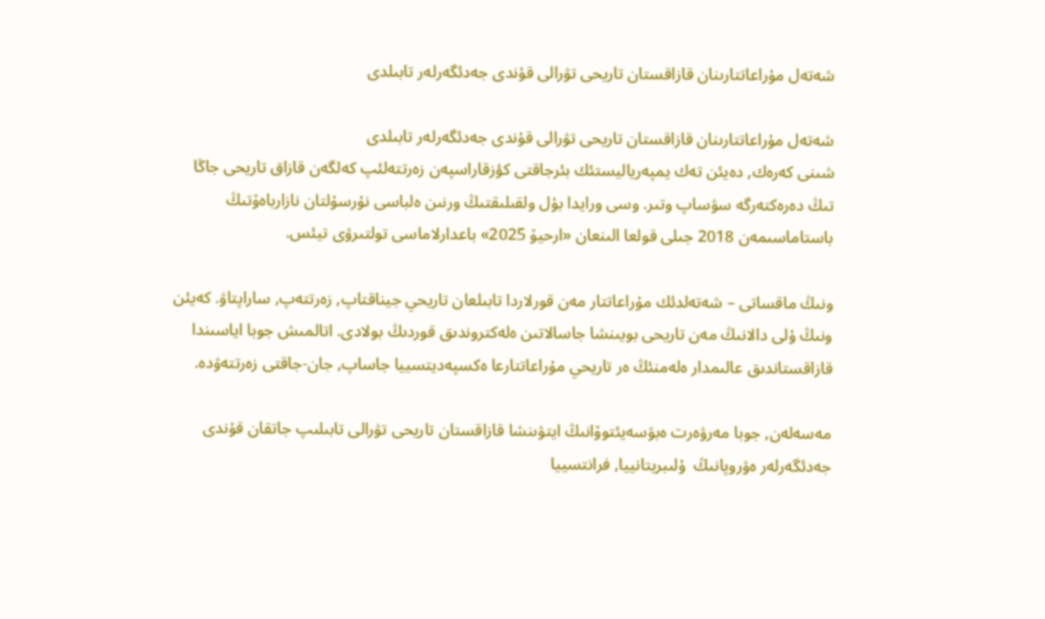شەتەل مۇراعاتتارىنان قازاقستان تاريحى تۋرالى قۇندى جەدئگەرلەر تابىلدى

شەتەل مۇراعاتتارىنان قازاقستان تاريحى تۋرالى قۇندى جەدئگەرلەر تابىلدى
شىنى كەرەك, دەيئن تەك يمپەرياليستئك بئرجاقتى كؤزقاراسپەن زەرتتەلئپ كەلگەن قازاق تاريحى جاڭا تىڭ دەرەكتەرگە سۋساپ وتىر. وسى ورايدا بۇل ولقىلىقتىڭ ورنىن ەلباسى نۇرسۇلتان نازارباەۆتىڭ باستاماسىمەن 2018 جىلى قولعا الىنعان «ارحيۆ 2025» باعدارلاماسى تولتىرۋى تيئس.

ونىڭ ماقساتى – شەتەلدئك مۇراعاتتار مەن قورلاردا تابىلعان تاريحي جيناقتاپ, زەرتتەپ, ساراپتاۋ. كەيئن ونىڭ ۇلى دالانىڭ مەن تاريحى بويىنشا جاسالاتىن ەلەكتروندىق قوردىڭ بولادى. اتالمىش جوبا اياسىندا قازاقستاندىق عالىمدار ەلەمنئڭ ەر تاريحي مۇراعاتتارعا ەكسپەديتسييا جاساپ, جان-جاقتى زەرتتەۋدە.

مەسەلەن, جوبا مەرۋەرت ەبۋسەيئتوۆانىڭ ايتۋىنشا قازاقستان تاريحى تۋرالى تابىلىپ جاتقان قۇندى جەدئگەرلەر ەۋروپانىڭ  ۇلىبريتانييا, فرانتسييا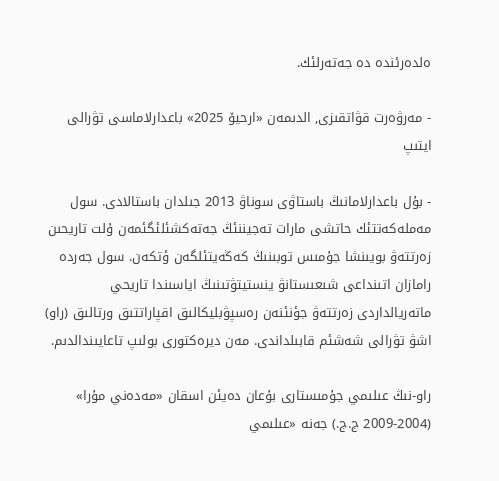ەلدەرئندە دە جەتەرلئك.

- مەرۋەرت قۋاتقىزى, الدىمەن «ارحيۆ 2025» باعدارلاماسى تۋرالى ايتىپ

- بۇل باعدارلامانىڭ باستاۋى سوناۋ 2013 جىلدان باستالادى. سول مەملەكەتتئك حاتشى مارات تەجيننئڭ جەتەكشئلئگئمەن ۇلت تاريحىن زەرتتەۋ بويىنشا جۇمىس توبىنىڭ كەڭەيتئلگەن ؤتكەن. سول جەردە رامازان اتىنداعى شىعىستانۋ ينستيتۋتىنىڭ اياسىندا تاريحي ماتەريالداردى زەرتتەۋ جؤنئنەن رەسپۋبليكالىق اقپاراتتىق ورتالىق (راو) اشۋ تۋرالى شەشئم قابىلداندى. مەن ديرەكتورى بولىپ تاعايىندالدىم.

راو-نىڭ عىلىمي جۇمىستارى بۇعان دەيئن اسقان «مەدەني مۇرا» (2004-2009 ج.ج.) جەنە «عىلىمي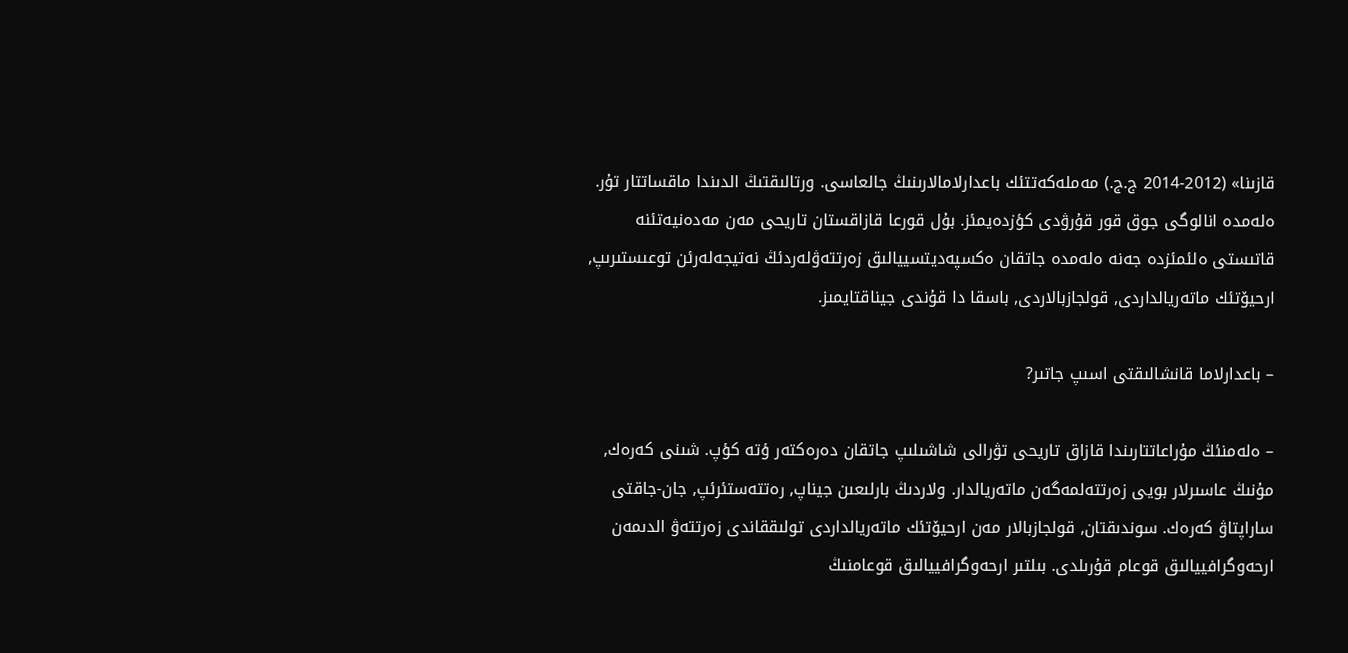قازىنا» (2012-2014 ج.ج.) مەملەكەتتئك باعدارلامالارىنىڭ جالعاسى. ورتالىقتىڭ الدىندا ماقساتتار تۇر. ەلەمدە انالوگى جوق قور قۇرۋدى كؤزدەيمئز. بۇل قورعا قازاقستان تاريحى مەن مەدەنيەتئنە قاتىستى ەلئمئزدە جەنە ەلەمدە جاتقان ەكسپەديتسييالىق زەرتتەۋلەردئڭ نەتيجەلەرئن توعىستىرىپ, ارحيۆتئك ماتەريالداردى, قولجازبالاردى, باسقا دا قۇندى جيناقتايمىز.

– باعدارلاما قانشالىقتى اسىپ جاتىر?

– ەلەمنئڭ مۇراعاتتارىندا قازاق تاريحى تۋرالى شاشىلىپ جاتقان دەرەكتەر ؤتە كؤپ. شىنى كەرەك, مۇنىڭ عاسىرلار بويى زەرتتەلمەگەن ماتەريالدار. ولاردىڭ بارلىعىن جيناپ, رەتتەستئرئپ, جان-جاقتى ساراپتاۋ كەرەك. سوندىقتان, قولجازبالار مەن ارحيۆتئك ماتەريالداردى تولىققاندى زەرتتەۋ الدىمەن ارحەوگرافييالىق قوعام قۇرىلدى. بىلتىر ارحەوگرافييالىق قوعامنىڭ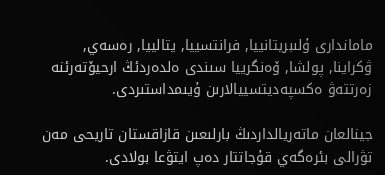ماماندارى ۇلىبريتانييا, فرانتسييا, يتالييا, رەسەي, ۋكراينا, پولشا, ۆەنگرييا سىندى ەلدەردئڭ ارحيۆتەرئنە زەرتتەۋ ەكسپەديتسييالارىن ۇيىمداستىردى.

جينالعان ماتەريالداردىڭ بارلىعىن قازاقستان تاريحى مەن تۋرالى بئرەگەي قۇجاتتار دەپ ايتۋعا بولادى.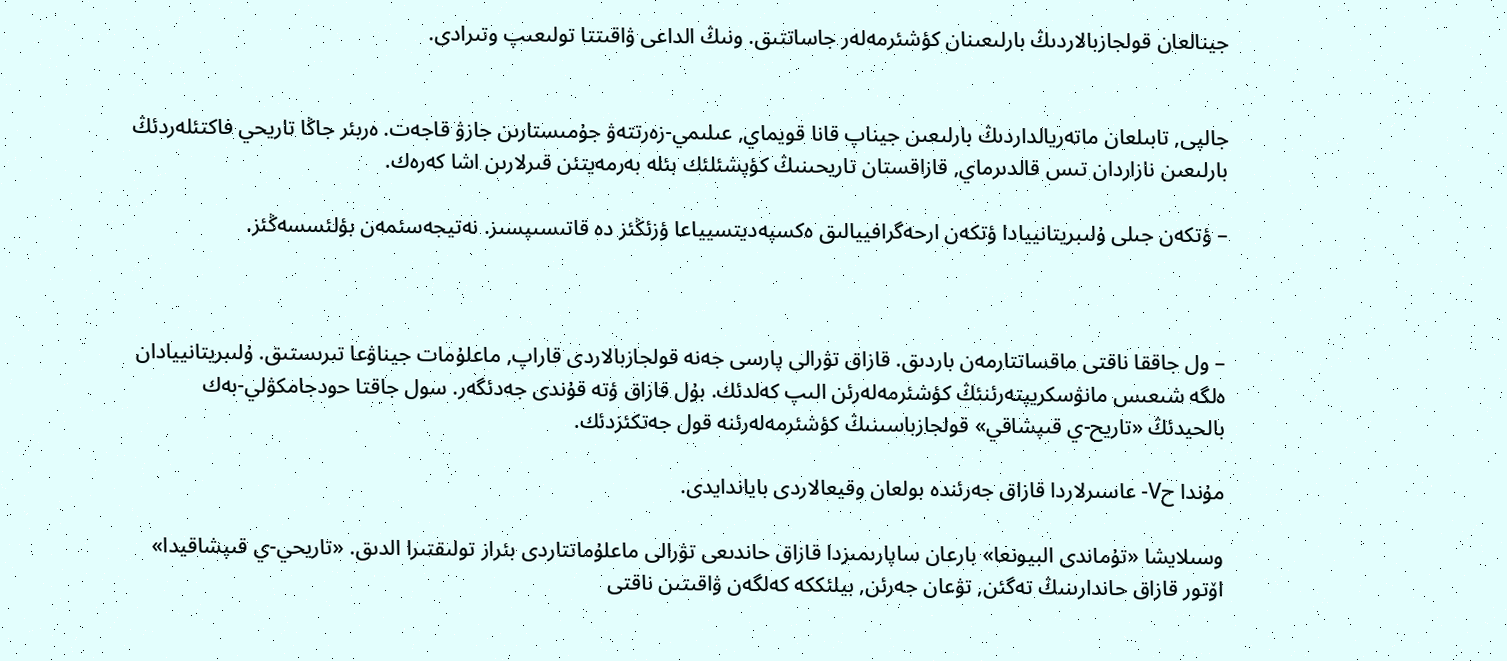جينالعان قولجازبالاردىڭ بارلىعىنان كؤشئرمەلەر جاساتتىق. ونىڭ الداعى ۋاقىتتا تولىعىپ وتىرادى.


جالپى, تابىلعان ماتەريالداردىڭ بارلىعىن جيناپ قانا قويماي, عىلىمي-زەرتتەۋ جۇمىستارىن جازۋ قاجەت. ەربئر جاڭا تاريحي فاكتئلەردئڭ بارلىعىن نازاردان تىس قالدىرماي, قازاقستان تاريحىنىڭ كؤپشئلئك بئلە بەرمەيتئن قىرلارىن اشا كەرەك.

– ؤتكەن جىلى ۇلىبريتانييادا ؤتكەن ارحەگرافييالىق ەكسپەديتسيياعا ؤزئڭئز دە قاتىسىپسىز. نەتيجەسئمەن بؤلئسسەڭئز.



– ول جاققا ناقتى ماقساتتارمەن باردىق. قازاق تۋرالى پارسى جەنە قولجازبالاردى قاراپ, ماعلۇمات جيناۋعا تىرىستىق. ۇلىبريتانييادان ەلگە شىعىس مانۋسكريپتەرئنئڭ كؤشئرمەلەرئن الىپ كەلدئك. بۇل قازاق ؤتە قۇندى جەدئگەر. سول جاقتا حودجامكۋلي-بەك بالحيدئڭ «تاريح-ي قىپشاقي» قولجازباسىنىڭ كؤشئرمەلەرئنە قول جەتكئزدئك.

مۇندا حV- عاسىرلاردا قازاق جەرئندە بولعان وقيعالاردى باياندايدى.

وسىلايشا «تۇماندى البيونعا» بارعان ساپارىمىزدا قازاق حاندىعى تۋرالى ماعلۇماتتاردى بئراز تولىقتىرا الدىق. «تاريحي-ي قىپشاقيدا» اۆتور قازاق حاندارىنىڭ تەگئن, تۋعان جەرئن, بيلئككە كەلگەن ۋاقىتىن ناقتى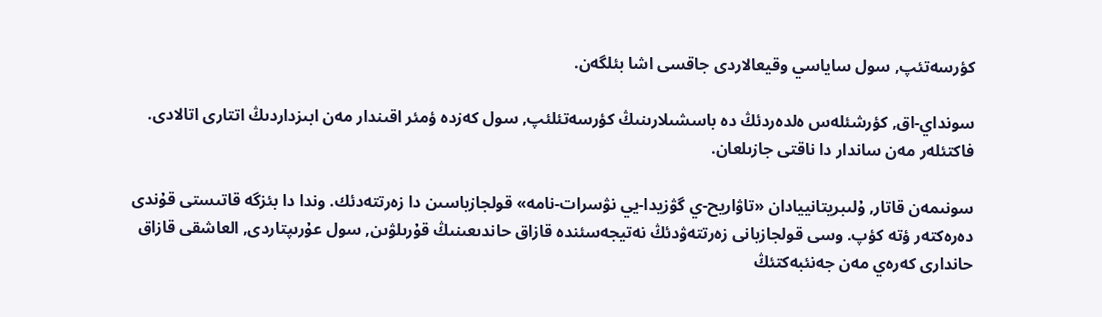كؤرسەتئپ, سول ساياسي وقيعالاردى جاقسى اشا بئلگەن.

سونداي-اق, كؤرشئلەس ەلدەردئڭ دە باسشىلارىنىڭ كؤرسەتئلئپ, سول كەزدە ؤمئر اقىندار مەن ابىزداردىڭ اتتارى اتالادى. فاكتئلەر مەن ساندار دا ناقتى جازىلعان.

سونىمەن قاتار, ۇلىبريتانييادان «تاۋاريح-ي گۋزيدا-يي نۋسرات-نامە» قولجازباسىن دا زەرتتەدئك. وندا دا بئزگە قاتىستى قۇندى دەرەكتەر ؤتە كؤپ. وسى قولجازبانى زەرتتەۋدئڭ نەتيجەسئندە قازاق حاندىعىنىڭ قۇرىلۋىن, سول عۇرىپتاردى, العاشقى قازاق حاندارى كەرەي مەن جەنئبەكتئڭ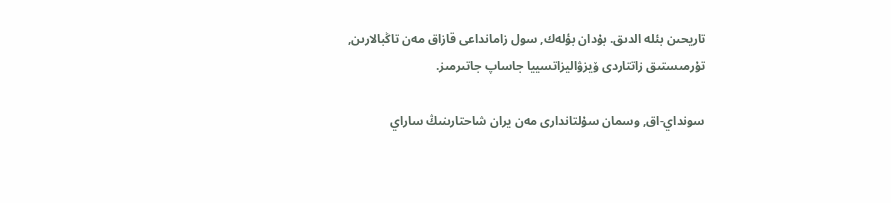تاريحىن بئلە الدىق. بۇدان بؤلەك, سول زامانداعى قازاق مەن تاڭبالارىن, تۇرمىستىق زاتتاردى ۆيزۋاليزاتسييا جاساپ جاتىرمىز.

سونداي-اق, وسمان سۇلتاندارى مەن يران شاحتارىنىڭ ساراي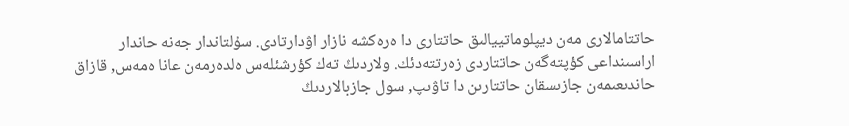حاتتامالارى مەن ديپلوماتييالىق حاتتارى دا ەرەكشە نازار اۋدارتادى. سۇلتاندار جەنە حاندار اراسىنداعى كؤپتەگەن حاتتاردى زەرتتەدئك. ولاردىڭ تەك كؤرشئلەس ەلدەرمەن عانا ەمەس, قازاق حاندىعىمەن جازىسقان حاتتارىن دا تاۋىپ, سول جازبالاردىڭ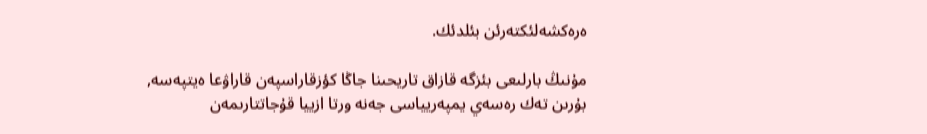ەرەكشەلئكتەرئن بئلدئك.

مۇنىڭ بارلىعى بئزگە قازاق تاريحىنا جاڭا كؤزقاراسپەن قاراۋعا ەيتپەسە, بۇرىن تەك رەسەي يمپەريياسى جەنە ورتا ازييا قۇجاتتارىمەن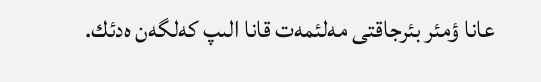عانا ؤمئر بئرجاقتى مەلئمەت قانا الىپ كەلگەن ەدئك.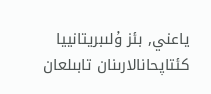ياعني, بئز ۇلىبريتانييا كئتاپحانالارىنان تابىلعان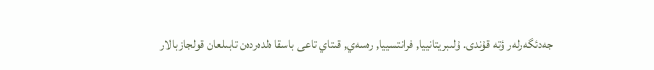جەدئگەرلەر ؤتە قۇندى. ۇلىبريتانييا, فرانتسييا, رەسەي, قىتاي تاعى باسقا ەلدەردەن تابىلعان قولجازبالار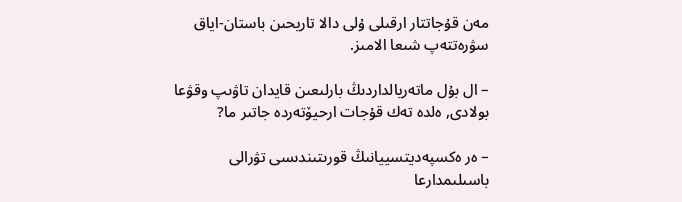مەن قۇجاتتار ارقىلى ۇلى دالا تاريحىن باستان-اياق سۋرەتتەپ شىعا الامىز.

– ال بۇل ماتەريالداردىڭ بارلىعىن قايدان تاۋىپ وقۋعا بولادى, ەلدە تەك قۇجات ارحيۆتەردە جاتىر ما?

– ەر ەكسپەديتسييانىڭ قورىتىندىسى تۋرالى باسىلىمدارعا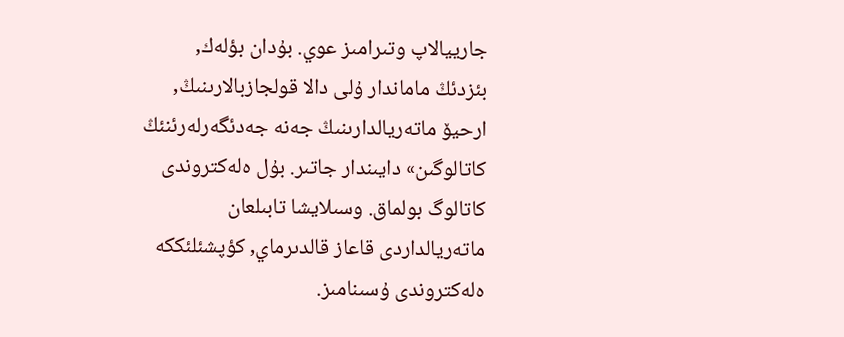جارييالاپ وتىرامىز عوي. بۇدان بؤلەك, بئزدئڭ ماماندار ۇلى دالا قولجازبالارىنىڭ, ارحيۆ ماتەريالدارىنىڭ جەنە جەدئگەرلەرئنئڭ كاتالوگىن» دايىندار جاتىر. بۇل ەلەكتروندى كاتالوگ بولماق. وسىلايشا تابىلعان ماتەريالداردى قاعاز قالدىرماي, كؤپشئلئككە ەلەكتروندى ۇسىنامىز.